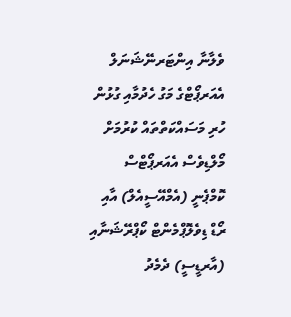ވެލާނާ އިންޓަރނޭޝަނަލް އެއަރޕޯޓްގެ މަގު ހެދުމާއި ގުޅުން ހުރި މަސައްކަތްތައް ކުރުމަށް މޯލްޑިވެސް އެއަރޕޯޓްސް ކޮމްޕެނީ (އެމްއޭސީއެލް) އާއި ރޯޑް ޑިވެލޮޕްމެންޓް ކޯޕްރޭޝަނާއި (އާރޑީސީ) ދެމެދު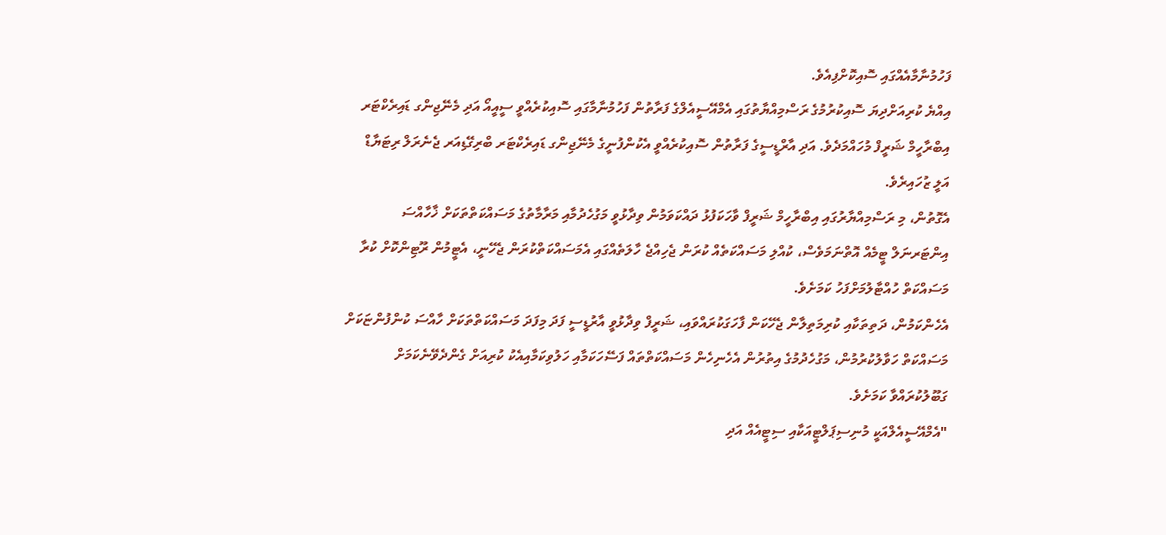ފަހުމުނާމާއެއްގައި ސޮއިކޮށްފިއެވެ.
އިއްޔެ ކުރިއަށްދިޔަ ސޮއިކުރުމުގެ ރަސްމިއްޔާތުގައި އެމްއޭސީއެލްގެ ފަރާތުން ފަހުމުނާމާގައި ސޮއިކުރެއްވީ ސީއީއޯ އަދި މެނޭޖިންގ ޑައިރެކްޓަރ އިބްރާހީމް ޝަރީފް މުހައްމަދެވެ. އަދި އާރްޑީސީގެ ފަރާތުން ސޮއިކުރެއްވީ އެކުންފުނީގެ މެނޭޖިންގ ޑައިރެކްޓަރ ބްރިގޭޑިއަރ ޖެނެރަލް ރިޓަޔާޑް އަލީ ޒުހައިރެވެ.
އެގޮތުން، މި ރަސްމިއްޔާރުގައި އިބްރާހީމް ޝަރީފް ވާހަކަފުޅު ދައްކަވަމުން ވިދާޅުވީ މަގުހެދުމާއި މަރާމާތުގެ މަސައްކަތްތަކަށް ޚާހާއްސަ އިންޓަރނަލް ޓީމެއް އޮތްނަމަވެސް، ކުއްލި މަސައްކަތެއް ކުރަން ޖެހިއްޖެ ހާލަތެއްގައި އެމަސައްކަތްކުރަން ޖެހޭނީ، އެޓީމުން ރޫޓިންކޮށް ކުރާ މަސައްކަތް ހުއްޓާލުމަށްފަހު ކަމަށެވެ.
އެހެންކަމުން، ދަތިތަކާއި ކުރިމަތިލާން ޖެހޭކަން ފާހަގަކުރައްވައި، ޝަރީފް ވިދާޅުވީ އާރުޑީސީ ފަދަ މިފަދަ މަސައްކަތްތަކަށް ހާއްސަ ކުންފުންޏަކަށް މަސައްކަތް ހަވާލުކުރުމުން، މަގުހެދުމުގެ އިތުރުން އެހެނިހެން މަސައްކަތްތައް ފަސޭހަކަމާއި ހަލުވިކަމާއިއެކު ކުރިއަށް ގެންދެވޭނެކަމަށް ގަބޫލުކުރައްވާ ކަމަށެވެ.
"އެމްއޭސީއެލްއަކީ މުނިސިޕަލްޓީއަކާއި ސިޓީއެއް އަދި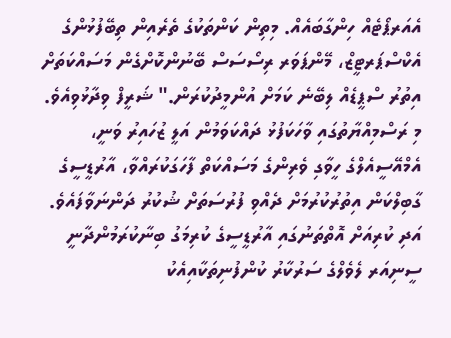އެއަރޕޯޓެއް ހިންގާބައެއް. މިތިން ކަންތަކުގެ ތެރެއިން ތިބޭފުޅުންގެ އެކްސްޕަރޓީޒް، މޭންޕަވަރ ރިސޯސަސް ބޭނުންކޮށްގެން މަސައްކަތަށް އިތުރު ސްޕީޑެއް ލިބޭނެ ކަމަށް އުންމީދުކުރަން." ޝަރީފް ވިދާޅުވިއެވެ.
މި ރަސްމިއްޔާތުގައި ވާހަކަފުޅު ދައްކަވަމުން އަލީ ޒުހައިރު ވަނީ، އެމްއޭސީއެލްގެ ހީވާގި ވެރިންގެ މަސައްކަތް ފާހަގަކުރައްވާ، އާރުޑީސީގެ ގާބިލްކަން އިތުރުކުރުމަށް ދެއްވި ފުރުސަތަށް ޝުކުރު ދަންނަވާފައެވެ. އަދި ކުރިއަށް އޮތްތަނުގައި އާރުޑީސީގެ ކުރިމަގު ބިނާކުރަމުންދާނީ ސީނިއަރ ލެވެލްގެ ސަރުކާރު ކުންފުނިތަކާއިއެކު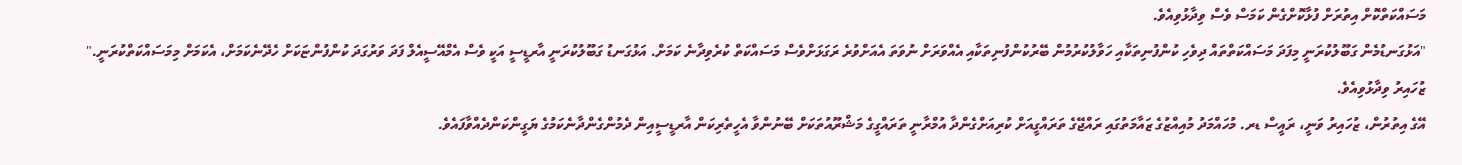މަސައްކަތްކޮށް އިތުރަށް ފުޅާކޮށްގެން ކަމަސް ވެސް ވިދާޅުވިއެވެ.
"އަޅުގަނޑުމެން ގަބޫލުކުރަނީ މިފަދަ މަސައްކަތްތައް ދިވެހި ކުންފުނިތަކާއި ހަވާލުކުރުމުން ބޭރުކުންފުނިތަކާއި އެއްވަރަށް ނުވަތަ އެއަށްވުރެ ރަގަޅަށްވެސް މަސައްކަތް ކުރެވިދާނެ ކަމަށް. އަޅުގަނޑު ގަބޫލުކުރަނީ އާރޑީސީ އަކީ ވެސް އެމްއޭސީއެލް ފަދަ ވަރުގަދަ ކުންފުންޏަކަށް ހެދޭނެކަމަށް، އެކަމަށް މިމަސައްކަތްކުރަނީ." ޒުހައިރު ވިދާޅުވިއެވެ.
އޭގެ އިތުރުން، ޒުހައިރު ވަނީ، ރައީސް ޑރ. މުހައްމަދު މުއިއްޒުގެ ޒައާމަތުގައި ރައްޖޭގެ ތަރައްގީއަށް ކުރިއަށްގެންދާ އުމްރާނީ ތަރައްގީގެ މަޝްރޫއުތަކަށް ބޭނުންވާ އެހީތެރިކަން އާރޑީސީއިން ދެމުންގެންދާނެކަމުގެ ޔަގީންކަންދެއްވާފައެވެ.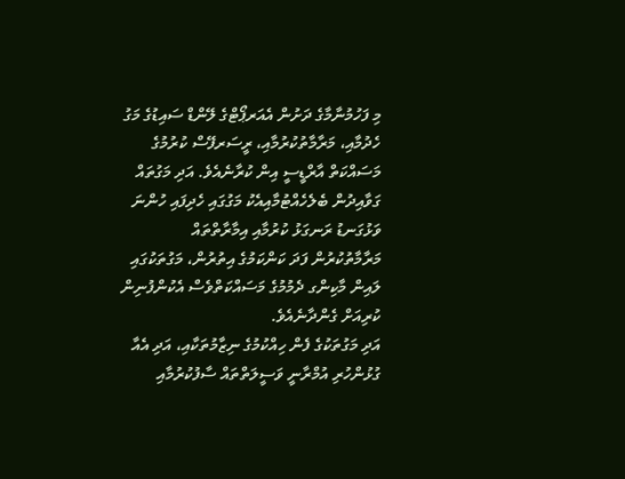މި ފަހުމުނާމާގެ ދަށުން އެއަރޕޯޓްގެ ލޭންޑް ސައިޑުގެ މަގު ހެދުމާއި، މަރާމާތުކުރުމާއި، ރީސަރފޭސް ކުރުމުގެ މަސައްކަތް އާރްޑީސީ އިން ކުރާނެއެވެ. އަދި މަގުތައް ގަވާއިދުން ބެލެހެއްޓުމާއިއެކު މަގުގައި ހެދިފައި ހުންނަ ވަޅުގަނޑު ރަނގަޅު ކުރުމާއި އިމާރާތްތައް މަރާމާތުކުރުން ފަދަ ކަންކަމުގެ އިތުރުން، މަގުތަކުގައި ލައިން މާކިންގ ދެމުމުގެ މަސައްކަތްވެސް އެކުންފުނިން ކުރިއަށް ގެންދާނެއެވެ.
އަދި މަގުތަކުގެ ފެން ހިއްކުމުގެ ނިޒާމުތަކާއި، އަދި އެއާ ގުޅުންހުރި އުމްރާނީ ވަސީލަތްތައް ސާފުކުރުމާއި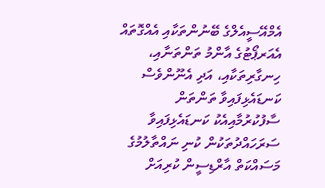އެމްއޭސީއެލްގެ ބޭނުންތަކާއި އެއްގޮތައް އެއަރޕޯޓުގެ އާންމު ތަންތަނާއި، ހިނގާރިތަކާއި، އަދި އެނޫންވެސް ކަނޑައެޅިފައިވާ ތަންތަން ސާފުކުރުމާއިއެކު ކަނޑައެޅިފައިވާ ސަރަހައްދުތަކުން ކުނި ނައްތާލުމުގެ މަސައްކަތް އާރްޑިސީން ކުރިއަށް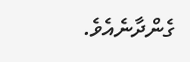ގެންދާނެއެވެ.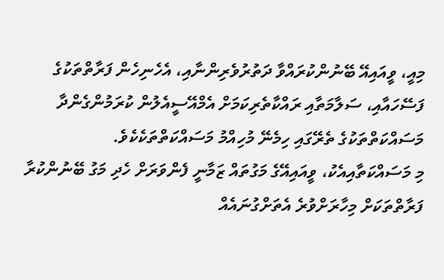މިއީ، ވީއައިއޭ ބޭނުންކުރައްވާ ދަތުރުވެރިންނާއި، އެހެނިހެން ފަރާތްތަކުގެ ފަސޭހައާއި، ސަލާމަތާއި ރައްކާތެރިކަމަށް އެމްއޭސީއެލުން ކުރަމުންގެންދާ މަސައްކަތްތަކުގެ ތެރޭގައި ހިމެނޭ މުހިއްމު މަސައްކަތްތަކެކެވެ.
މި މަސައްކަތާއިއެކު، ވީއައިއޭގެ މަގުތައް ޒަމާނީ ފެންވަރަށް ހެދި މަގު ބޭނުންކުރާ ފަރާތްތަކަށް މިހާރަށްވުރެ އެތަށްގުނައެއް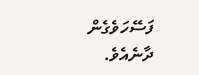ފަސޭހަވެގެން ދާނެއެވެ.